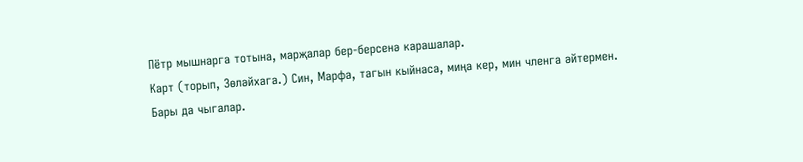Пётр мышнарга тотына, марҗалар бер-берсенә карашалар.
Карт (торып, Зөләйхага.) Син, Марфа, тагын кыйнаса, миңа кер, мин членга әйтермен.
Бары да чыгалар.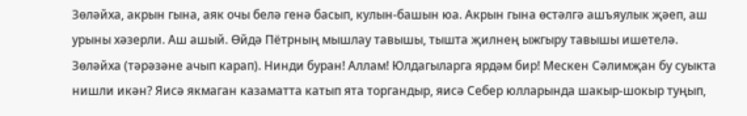Зөләйха, акрын гына, аяк очы белә генә басып, кулын-башын юа. Акрын гына өстәлгә ашъяулык җәеп, аш урыны хәзерли. Аш ашый. Өйдә Пётрның мышлау тавышы, тышта җилнең ыжгыру тавышы ишетелә.
Зөләйха (тәрәзәне ачып карап). Нинди буран! Аллам! Юлдагыларга ярдәм бир! Мескен Сәлимҗан бу суыкта нишли икән? Яисә якмаган казаматта катып ята торгандыр, яисә Себер юлларында шакыр-шокыр туңып,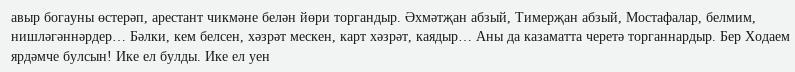авыр богауны өстерәп, арестант чикмәне белән йөри торгандыр. Әхмәтҗан абзый, Тимерҗан абзый, Мостафалар, белмим, нишләгәннәрдер… Бәлки, кем белсен, хәзрәт мескен, карт хәзрәт, каядыр… Аны да казаматта черетә торганнардыр. Бер Ходаем ярдәмче булсын! Ике ел булды. Ике ел уен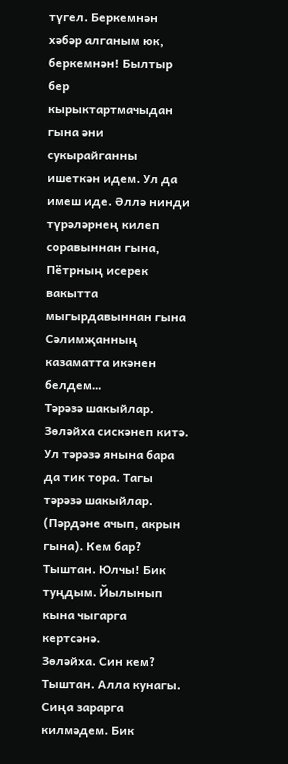түгел. Беркемнән хәбәр алганым юк, беркемнән! Былтыр бер кырыктартмачыдан гына әни сукырайганны ишеткән идем. Ул да имеш иде. Әллә нинди түрәләрнең килеп соравыннан гына, Пётрның исерек вакытта мыгырдавыннан гына Сәлимҗанның казаматта икәнен белдем…
Тәрәзә шакыйлар. Зөләйха сискәнеп китә. Ул тәрәзә янына бара да тик тора. Тагы тәрәзә шакыйлар.
(Пәрдәне ачып, акрын гына). Кем бар?
Тыштан. Юлчы! Бик туңдым. Йылынып кына чыгарга кертсәнә.
Зөләйха. Син кем?
Тыштан. Алла кунагы. Сиңа зарарга килмәдем. Бик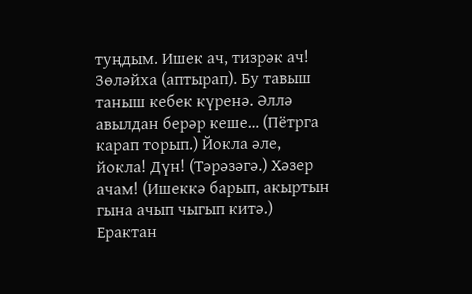туңдым. Ишек ач, тизрәк ач!
Зөләйха (аптырап). Бу тавыш таныш кебек күренә. Әллә авылдан берәр кеше… (Пётрга карап торып.) Йокла әле, йокла! Дүн! (Тәрәзәгә.) Хәзер ачам! (Ишеккә барып, акыртын гына ачып чыгып китә.)
Ерактан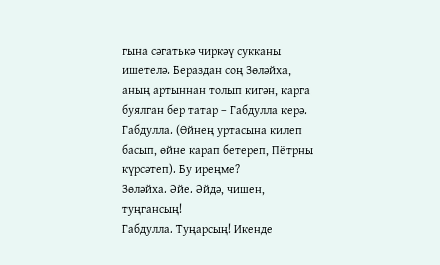гына сәгатькә чиркәү сукканы ишетелә. Бераздан соң Зөләйха, аның артыннан толып кигән, карга буялган бер татар – Габдулла керә.
Габдулла. (Өйнең уртасына килеп басып, өйне карап бетереп, Пётрны күрсәтеп). Бу иреңме?
Зөләйха. Әйе. Әйдә, чишен, туңгансың!
Габдулла. Туңарсың! Икенде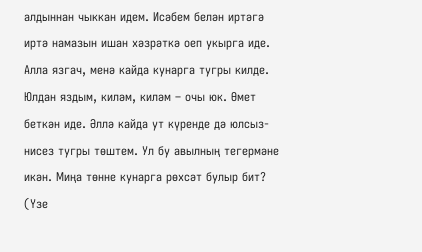алдыннан чыккан идем. Исәбем белән иртәгә иртә намазын ишан хәзрәткә оеп укырга иде. Алла язгач, менә кайда кунарга тугры килде. Юлдан яздым, киләм, киләм – очы юк. Өмет беткән иде. Әллә кайда ут күренде дә юлсыз-нисез тугры төштем. Ул бу авылның тегермәне икән. Миңа төнне кунарга рөхсәт булыр бит? (Үзе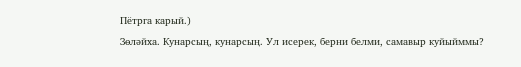Пётрга карый.)
Зөләйха. Кунарсың, кунарсың. Ул исерек, берни белми, самавыр куйыйммы?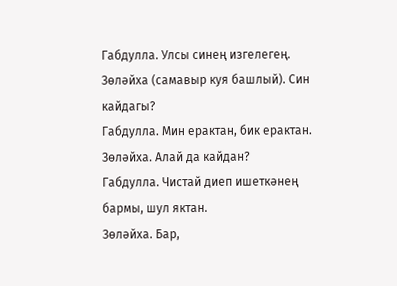Габдулла. Улсы синең изгелегең.
Зөләйха (самавыр куя башлый). Син кайдагы?
Габдулла. Мин ерактан, бик ерактан.
Зөләйха. Алай да кайдан?
Габдулла. Чистай диеп ишеткәнең бармы, шул яктан.
Зөләйха. Бар,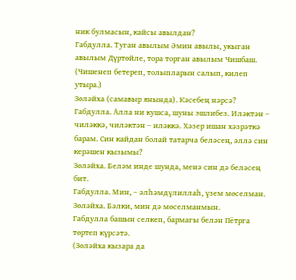ник булмасын, кайсы авылдан?
Габдулла. Туган авылым Әмин авылы, укыган авылым Дүртөйле, тора торган авылым Чишбаш. (Чишенеп бетереп, толыпларын салып, килеп утыра.)
Зөләйха (самавыр янында). Кәсебең нәрсә?
Габдулла. Алла ни кушса, шуны эшлибез. Иләктән – чиләккә, чиләктән – иләккә. Хәзер ишан хәзрәткә барам. Син кайдан болай татарча беләсең, әллә син керәшен кызымы?
Зөләйха. Беләм инде шунда, менә син дә беләсең бит.
Габдулла. Мин, – әлһәмдүлиллаһ, үзем мөселман.
Зөләйха. Бәлки, мин дә мөселманмын.
Габдулла башын селкеп, бармагы белән Пётрга төртеп күрсәтә.
(Зөләйха кызара да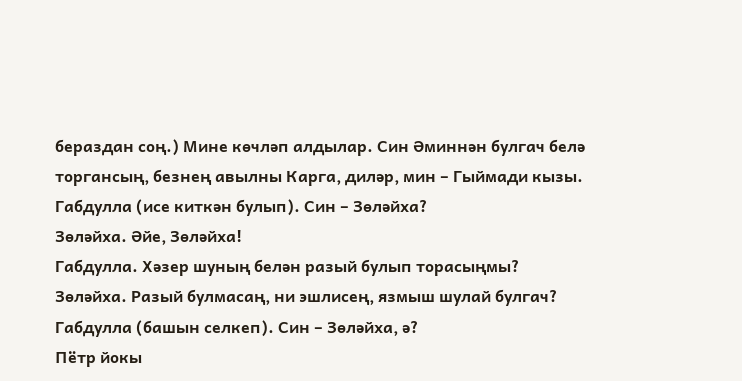бераздан соң.) Мине көчләп алдылар. Син Әминнән булгач белә торгансың, безнең авылны Карга, диләр, мин – Гыймади кызы.
Габдулла (исе киткән булып). Син – Зөләйха?
Зөләйха. Әйе, Зөләйха!
Габдулла. Хәзер шуның белән разый булып торасыңмы?
Зөләйха. Разый булмасаң, ни эшлисең, язмыш шулай булгач?
Габдулла (башын селкеп). Син – Зөләйха, ә?
Пётр йокы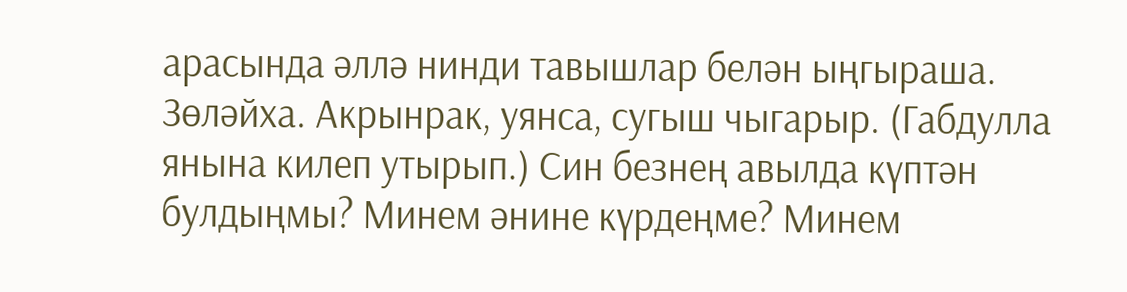арасында әллә нинди тавышлар белән ыңгыраша.
Зөләйха. Акрынрак, уянса, сугыш чыгарыр. (Габдулла янына килеп утырып.) Син безнең авылда күптән булдыңмы? Минем әнине күрдеңме? Минем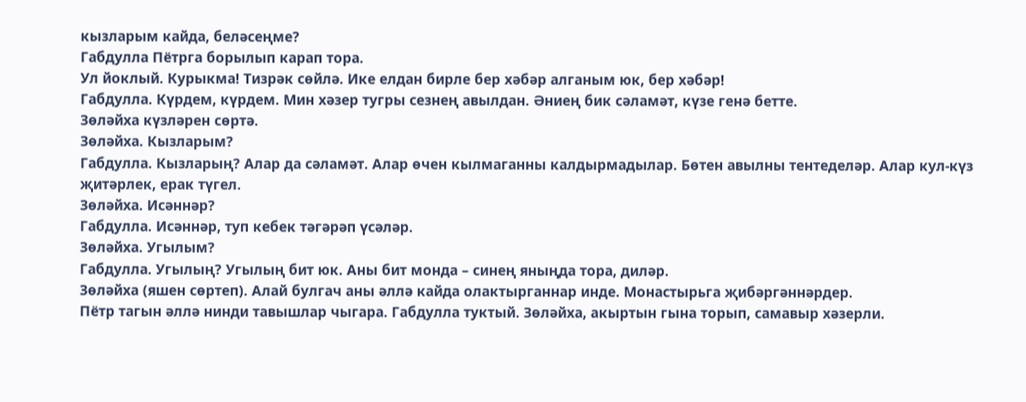кызларым кайда, беләсеңме?
Габдулла Пётрга борылып карап тора.
Ул йоклый. Курыкма! Тизрәк сөйлә. Ике елдан бирле бер хәбәр алганым юк, бер хәбәр!
Габдулла. Күрдем, күрдем. Мин хәзер тугры сезнең авылдан. Әниең бик сәламәт, күзе генә бетте.
Зөләйха күзләрен сөртә.
Зөләйха. Кызларым?
Габдулла. Кызларың? Алар да сәламәт. Алар өчен кылмаганны калдырмадылар. Бөтен авылны тентеделәр. Алар кул-күз җитәрлек, ерак түгел.
Зөләйха. Исәннәр?
Габдулла. Исәннәр, туп кебек тәгәрәп үсәләр.
Зөләйха. Угылым?
Габдулла. Угылың? Угылың бит юк. Аны бит монда – синең яныңда тора, диләр.
Зөләйха (яшен сөртеп). Алай булгач аны әллә кайда олактырганнар инде. Монастырьга җибәргәннәрдер.
Пётр тагын әллә нинди тавышлар чыгара. Габдулла туктый. Зөләйха, акыртын гына торып, самавыр хәзерли.